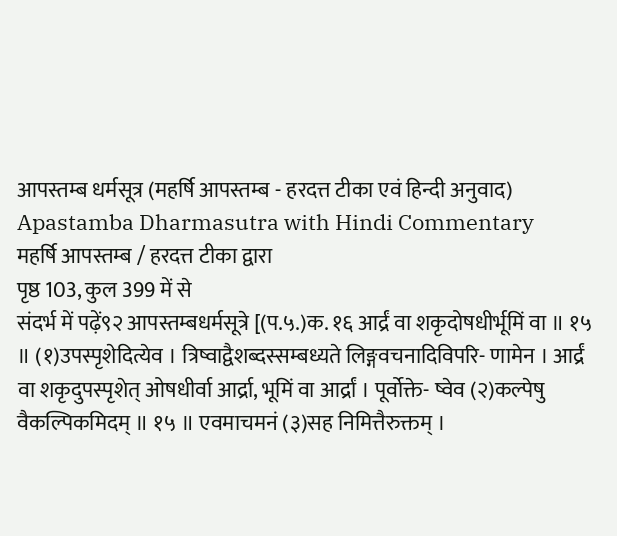आपस्तम्ब धर्मसूत्र (महर्षि आपस्तम्ब - हरदत्त टीका एवं हिन्दी अनुवाद)
Apastamba Dharmasutra with Hindi Commentary
महर्षि आपस्तम्ब / हरदत्त टीका द्वारा
पृष्ठ 103, कुल 399 में से
संदर्भ में पढ़ें९२ आपस्तम्बधर्मसूत्रे [(प.५.)क. १६ आर्द्रं वा शकृदोषधीर्भूमिं वा ॥ १५ ॥ (१)उपस्पृशेदित्येव । त्रिष्वाद्वैशब्दस्सम्बध्यते लिङ्गवचनादिविपरि- णामेन । आर्द्रं वा शकृदुपस्पृशेत् ओषधीर्वा आर्द्रा, भूमिं वा आर्द्रां । पूर्वोक्ते- ष्वेव (२)कल्पेषु वैकल्पिकमिदम् ॥ १५ ॥ एवमाचमनं (३)सह निमित्तैरुक्तम् ।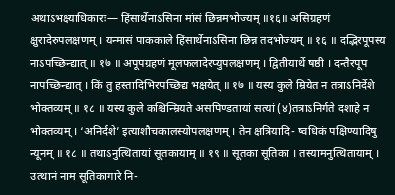अथाऽभक्ष्याधिकारः— हिंसार्थेनाऽसिना मांसं छिन्नमभोज्यम् ॥१६॥ असिग्रहणं क्षुरादेरुपलक्षणम् । यन्मासं पाककाले हिंसार्थेनाऽसिना छिन्न तदभोज्यम् ॥ १६ ॥ दद्भिरपूपस्य नाऽपच्छिन्द्यात् ॥ १७ ॥ अपूपग्रहणं मूलफलादेरप्युपलक्षणम् । द्वितीयार्थे षष्ठी । दन्तैरपूप नापच्छिन्द्यात् । किं तु हस्तादिभिरपच्छिद्य भक्षयेत् ॥ १७ ॥ यस्य कुले म्रियेत न तत्राऽनिर्देशे भोक्तव्यम् ॥ १८ ॥ यस्य कुले कश्चिन्म्रियते असपिण्डतायां सत्यां (४)तत्राऽनिर्गते दशाहे न भोक्तव्यम् । ‘अनिर्दशे’ इत्याशौचकालस्योपलक्षणम् । तेन क्षत्रियादि- ष्वधिकं पक्षिण्यादिषु न्यूनम् ॥ १८ ॥ तथाऽनुत्थितायां सूतकायाम् ॥ १९ ॥ सूतका सूतिका । तस्यामनुत्थितायाम् । उत्थानं नाम सूतिकागारे नि-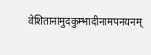वेशितानामुदकुम्भादीनामपनयनम्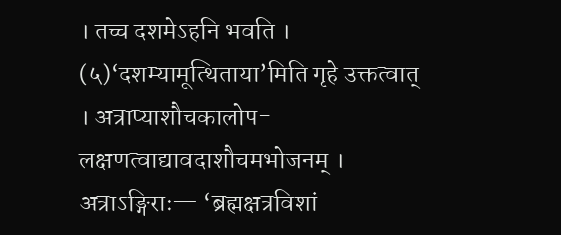। तच्च दशमेऽहनि भवति । (५)‘दशम्यामूत्थिताया’मिति गृहे उक्तत्वात् । अत्राप्याशौचकालोप- लक्षणत्वाद्यावदाशौचमभोजनम् । अत्राऽङ्गिराः— ‘ब्रह्मक्षत्रविशां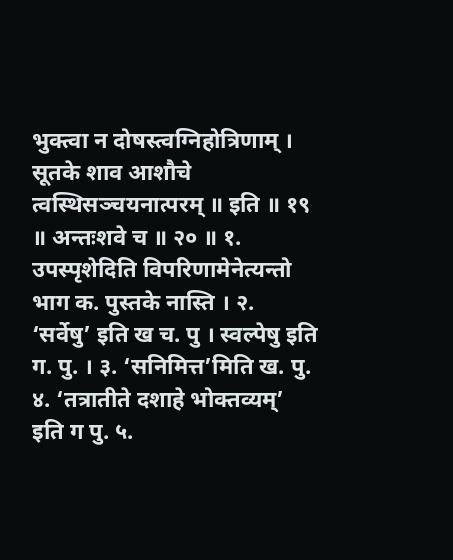भुक्त्वा न दोषस्त्वग्निहोत्रिणाम् । सूतके शाव आशौचे त्वस्थिसञ्चयनात्परम् ॥ इति ॥ १९ ॥ अन्तःशवे च ॥ २० ॥ १. उपस्पृशेदिति विपरिणामेनेत्यन्तो भाग क. पुस्तके नास्ति । २. ‘सर्वेषु’ इति ख च. पु । स्वल्पेषु इति ग. पु. । ३. ‘सनिमित्त’मिति ख. पु. ४. ‘तत्रातीते दशाहे भोक्तव्यम्’ इति ग पु. ५.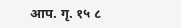आप. गृ. १५ ८